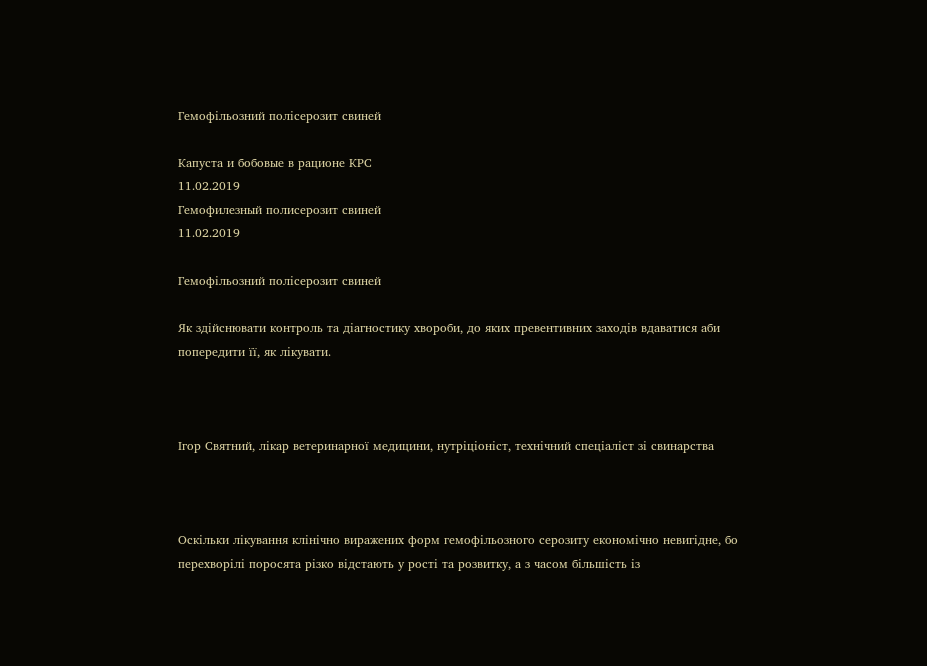Гемофільозний полісерозит свиней

Капуста и бобовые в рационе КРС
11.02.2019
Гемофилезный полисерозит свиней
11.02.2019

Гемофільозний полісерозит свиней

Як здійснювати контроль та діагностику хвороби, до яких превентивних заходів вдаватися аби попередити її, як лікувати.



Ігор Святний, лікар ветеринарної медицини, нутріціоніст, технічний спеціаліст зі свинарства



Оскільки лікування клінічно виражених форм гемофільозного серозиту економічно невигідне, бо перехворілі поросята різко відстають у рості та розвитку, а з часом більшість із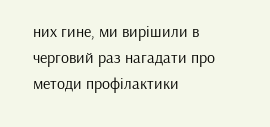них гине, ми вирішили в черговий раз нагадати про методи профілактики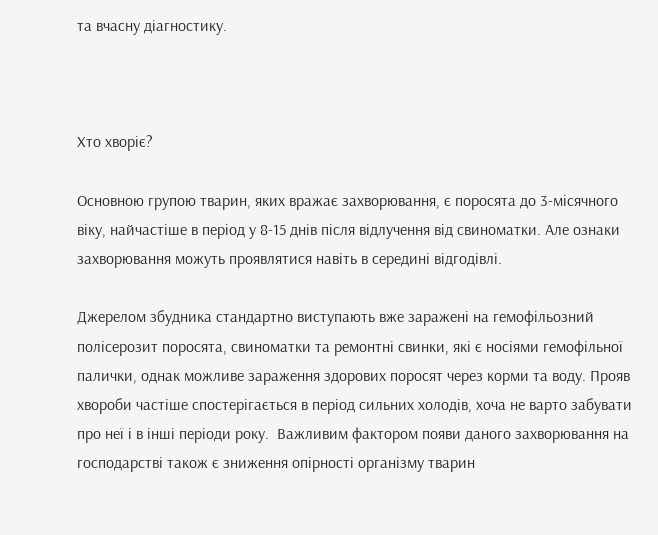та вчасну діагностику.



Хто хворіє?

Основною групою тварин, яких вражає захворювання, є поросята до 3-місячного віку, найчастіше в період у 8-15 днів після відлучення від свиноматки. Але ознаки захворювання можуть проявлятися навіть в середині відгодівлі.

Джерелом збудника стандартно виступають вже заражені на гемофільозний полісерозит поросята, свиноматки та ремонтні свинки, які є носіями гемофільної палички, однак можливе зараження здорових поросят через корми та воду. Прояв хвороби частіше спостерігається в період сильних холодів, хоча не варто забувати про неї і в інші періоди року.  Важливим фактором появи даного захворювання на господарстві також є зниження опірності організму тварин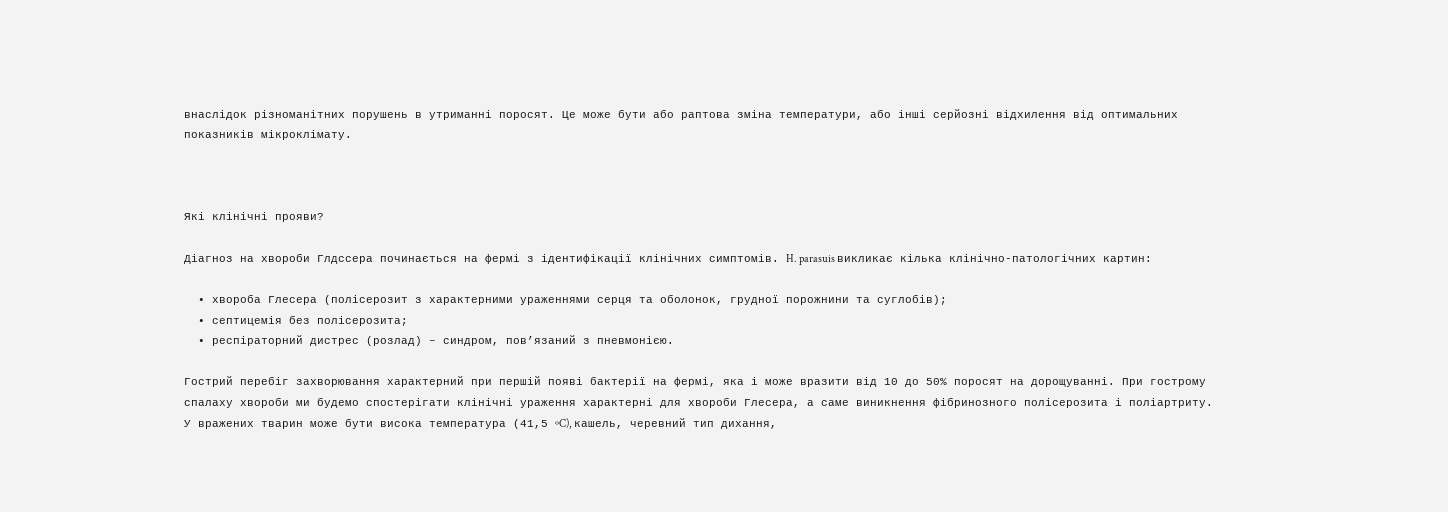внаслідок різноманітних порушень в утриманні поросят. Це може бути або раптова зміна температури, або інші серйозні відхилення від оптимальних показників мікроклімату.



Які клінічні прояви?

Діагноз на хвороби Глдссера починається на фермі з ідентифікації клінічних симптомів. H. parasuis викликає кілька клінічно-патологічних картин:

  • хвороба Глесера (полісерозит з характерними ураженнями серця та оболонок, грудної порожнини та суглобів);
  • септицемія без полісерозита;
  • респіраторний дистрес (розлад) – синдром, пов’язаний з пневмонією.

Гострий перебіг захворювання характерний при першій появі бактерії на фермі, яка і може вразити від 10 до 50% поросят на дорощуванні. При гострому спалаху хвороби ми будемо спостерігати клінічні ураження характерні для хвороби Глесера, а саме виникнення фібринозного полісерозита і поліартриту. У вражених тварин може бути висока температура (41,5 ºC), кашель, черевний тип дихання,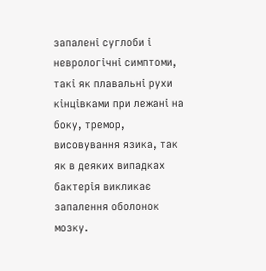запалені суглоби і неврологічні симптоми, такі як плавальні рухи кінцівками при лежані на боку, тремор, висовування язика, так як в деяких випадках бактерія викликає запалення оболонок мозку.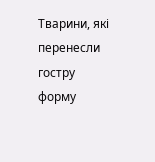Тварини, які перенесли гостру форму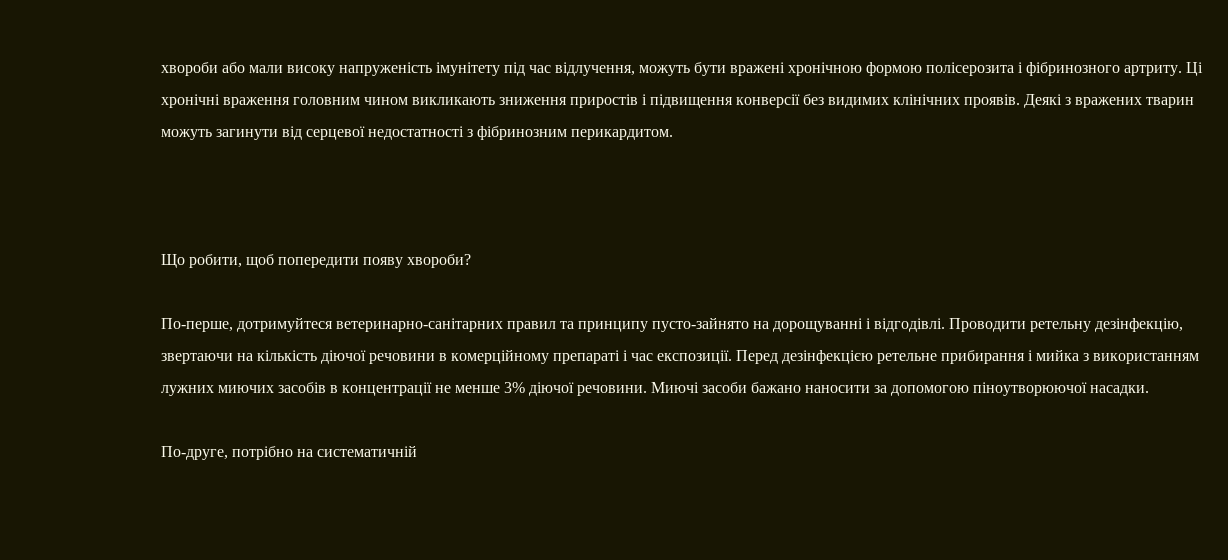хвороби або мали високу напруженість імунітету під час відлучення, можуть бути вражені хронічною формою полісерозита і фібринозного артриту. Ці хронічні враження головним чином викликають зниження приростів і підвищення конверсії без видимих клінічних проявів. Деякі з вражених тварин можуть загинути від серцевої недостатності з фібринозним перикардитом.



Що робити, щоб попередити появу хвороби?

По-перше, дотримуйтеся ветеринарно-санітарних правил та принципу пусто-зайнято на дорощуванні і відгодівлі. Проводити ретельну дезінфекцію, звертаючи на кількість діючої речовини в комерційному препараті і час експозиції. Перед дезінфекцією ретельне прибирання і мийка з використанням лужних миючих засобів в концентрації не менше 3% діючої речовини. Миючі засоби бажано наносити за допомогою піноутворюючої насадки.

По-друге, потрібно на систематичній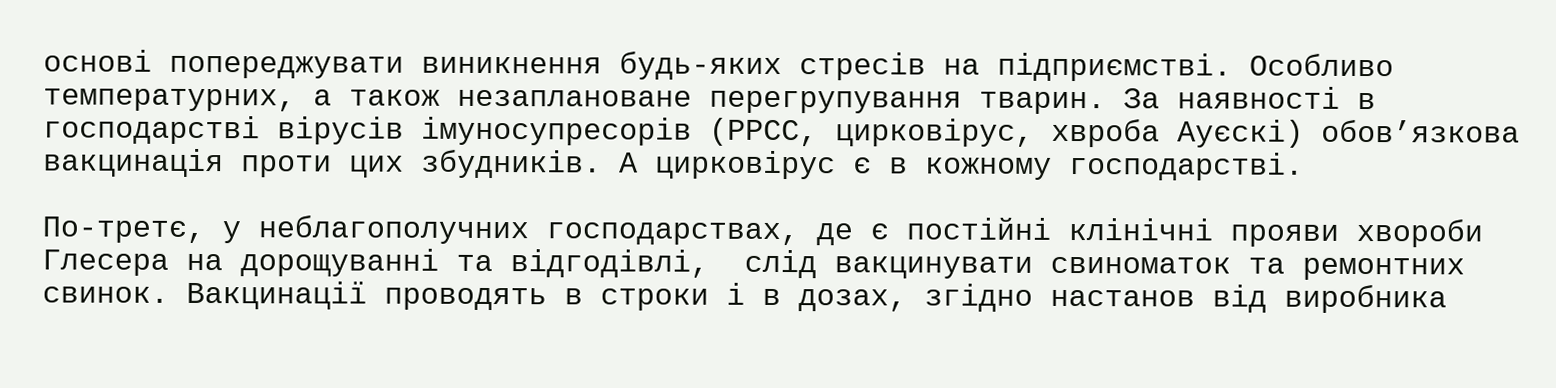основі попереджувати виникнення будь-яких стресів на підприємстві. Особливо температурних, а також незаплановане перегрупування тварин. За наявності в господарстві вірусів імуносупресорів (РРСС, цирковірус, хвроба Ауєскі) обов’язкова вакцинація проти цих збудників. А цирковірус є в кожному господарстві.

По-третє, у неблагополучних господарствах, де є постійні клінічні прояви хвороби Глесера на дорощуванні та відгодівлі,  слід вакцинувати свиноматок та ремонтних свинок. Вакцинації проводять в строки і в дозах, згідно настанов від виробника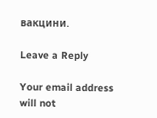вакцини.

Leave a Reply

Your email address will not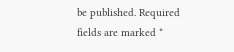be published. Required fields are marked *